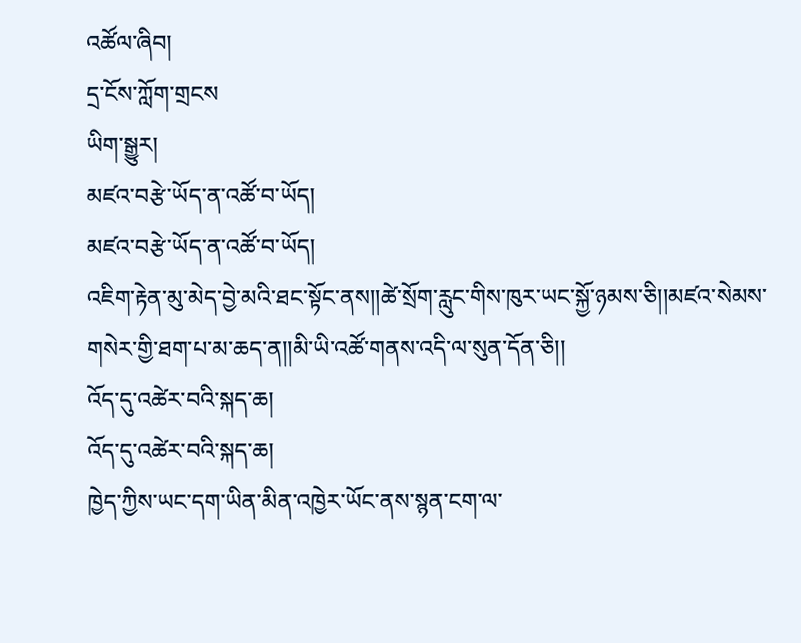འཚོལ་ཞིབ།
དྲ་ངོས་ཀློག་གྲངས
ཡིག་སྒྱུར།
མཛའ་བརྩེ་ཡོད་ན་འཚོ་བ་ཡོད།
མཛའ་བརྩེ་ཡོད་ན་འཚོ་བ་ཡོད།
འཇིག་རྟེན་མུ་མེད་བྱེ་མའི་ཐང་སྟོང་ནས།།ཚེ་སྲོག་རླུང་གིས་ཁུར་ཡང་སྐྱོ་ཉམས་ཅི།།མཛའ་སེམས་གསེར་གྱི་ཐག་པ་མ་ཆད་ན།།མི་ཡི་འཚོ་གནས་འདི་ལ་སུན་དོན་ཅི།།
འོད་དུ་འཚེར་བའི་སྐད་ཆ།
འོད་དུ་འཚེར་བའི་སྐད་ཆ།
ཁྱེད་ཀྱིས་ཡང་དག་ཡིན་མིན་འཁྱེར་ཡོང་ནས་སྙན་ངག་ལ་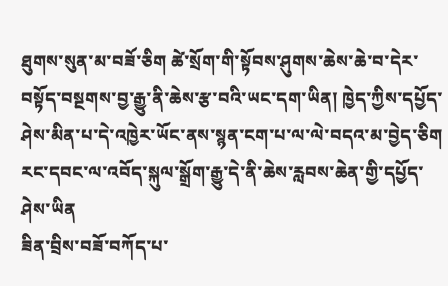ཐུགས་སུན་མ་བཟོ་ཅིག ཚེ་སྲོག་གི་སྟོབས་ཤུགས་ཆེས་ཆེ་བ་དེར་བསྟོད་བསྔགས་བྱ་རྒྱུ་ནི་ཆེས་རྩ་བའི་ཡང་དག་ཡིན། ཁྱེད་ཀྱིས་དཔྱོད་ཤེས་མིན་པ་དེ་འཁྱེར་ཡོང་ནས་སྙན་ངག་པ་ལ་ལེ་བདའ་མ་བྱེད་ཅིག རང་དབང་ལ་འབོད་སྐུལ་སྒྲོག་རྒྱུ་དེ་ནི་ཆེས་རླབས་ཆེན་གྱི་དཔྱོད་ཤེས་ཡིན
ཟིན་བྲིས་བཟོ་བཀོད་པ་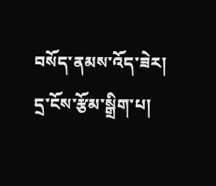བསོད་ནམས་འོད་ཟེར།
དྲ་ངོས་རྩོམ་སྒྲིག་པ།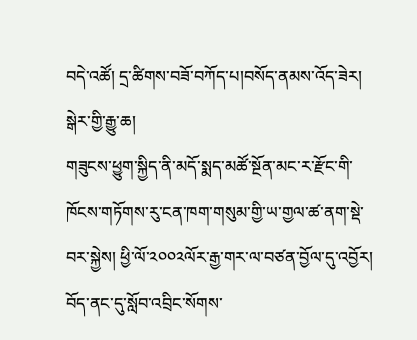བདེ་འཚོ། དྲ་ཚིགས་བཟོ་བཀོད་པ།བསོད་ནམས་འོད་ཟེར།
སྒེར་གྱི་རྒྱུ་ཆ།
གཟུངས་ཕྱུག་སྐྱིད་ནི་མདོ་སྨད་མཚོ་སྔོན་མང་ར་རྫོང་གི་ཁོངས་གཏོགས་རུ་ངན་ཁག་གསུམ་གྱི་ཡ་གྱལ་ཚ་ནག་སྡེ་བར་སྐྱེས། ཕྱི་ལོ་༢༠༠༢ལོར་རྒྱ་གར་ལ་བཙན་བྱོལ་དུ་འབྱོར། བོད་ནང་དུ་སློབ་འབྲིང་སོགས་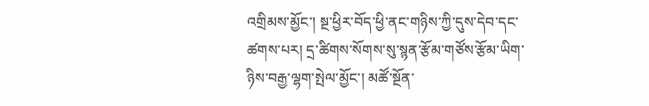འགྲིམས་མྱོང་། སྔ་ཕྱིར་བོད་ཕྱི་ནང་གཉིས་ཀྱི་དུས་དེབ་དང་ཚགས་པར། དྲ་ཚིགས་སོགས་སུ་སྙན་རྩོམ་གཙོས་རྩོམ་ཡིག་ཉིས་བརྒྱ་ལྷག་སྤེལ་མྱོང་། མཚོ་སྔོན་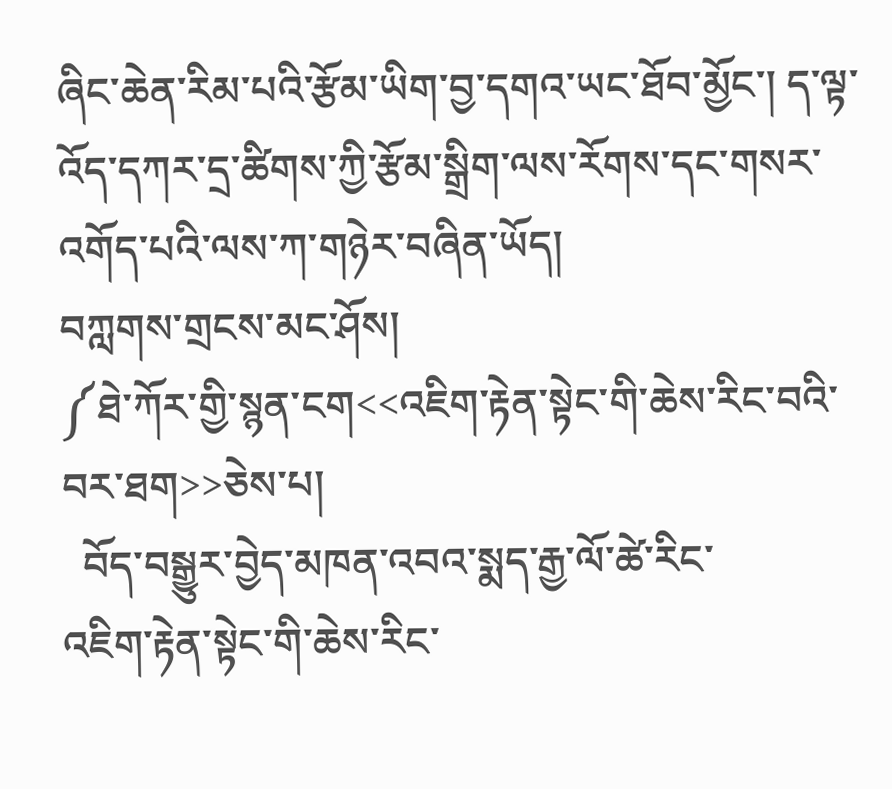ཞིང་ཆེན་རིམ་པའི་རྩོམ་ཡིག་བྱ་དགའ་ཡང་ཐོབ་མྱོང་། ད་ལྟ་འོད་དཀར་དྲ་ཚིགས་ཀྱི་རྩོམ་སྒྲིག་ལས་རོགས་དང་གསར་འགོད་པའི་ལས་ཀ་གཉེར་བཞིན་ཡོད།
བཀླགས་གྲངས་མང་ཤོས།
༼ཐེ་ཀོར་གྱི་སྙན་ངག<<འཇིག་རྟེན་སྟེང་གི་ཆེས་རིང་བའི་བར་ཐག>>ཅེས་པ།
  བོད་བསྒྱུར་བྱེད་མཁན་འབའ་སྨད་རྒྱ་ལོ་ཚེ་རིང་
འཇིག་རྟེན་སྟེང་གི་ཆེས་རིང་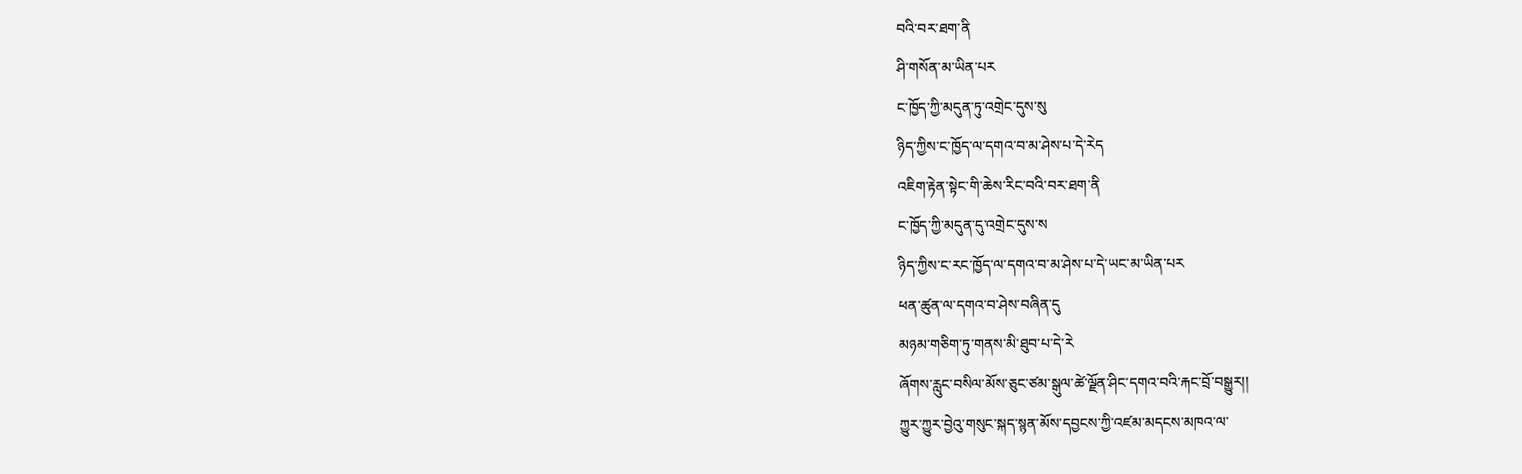བའི་བར་ཐག་ནི
ཤི་གསོན་མ་ཡིན་པར
ང་ཁྱོད་ཀྱི་མདུན་ཏུ་འགྲེང་དུས་སུ
ཉིད་ཀྱིས་ང་ཁྱོད་ལ་དགའ་བ་མ་ཤེས་པ་དེ་རེད
འཇིག་རྟེན་སྟེང་གི་ཆེས་རིང་བའི་བར་ཐག་ནི
ང་ཁྱོད་ཀྱི་མདུན་དུ་འགྲེང་དུས་ས
ཉིད་ཀྱིས་ང་རང་ཁྱོད་ལ་དགའ་བ་མ་ཤེས་པ་དེ་ཡང་མ་ཡིན་པར
ཕན་ཚུན་ལ་དགའ་བ་ཤེས་བཞིན་དུ
མཉམ་གཅིག་ཏུ་གནས་མི་ཐུབ་པ་དེ་རེ
ཞོགས་རླུང་བསིལ་མོས་ཅུང་ཙམ་སྒུལ་ཚེ་ལྗོན་ཤིང་དགའ་བའི་རྐང་བྲོ་བསྒྱུར།།
ཀྱུར་ཀྱུར་བྱེའུ་གསུང་སྐད་སྙན་མོས་དབྱངས་ཀྱི་འཛམ་མདངས་མཁའ་ལ་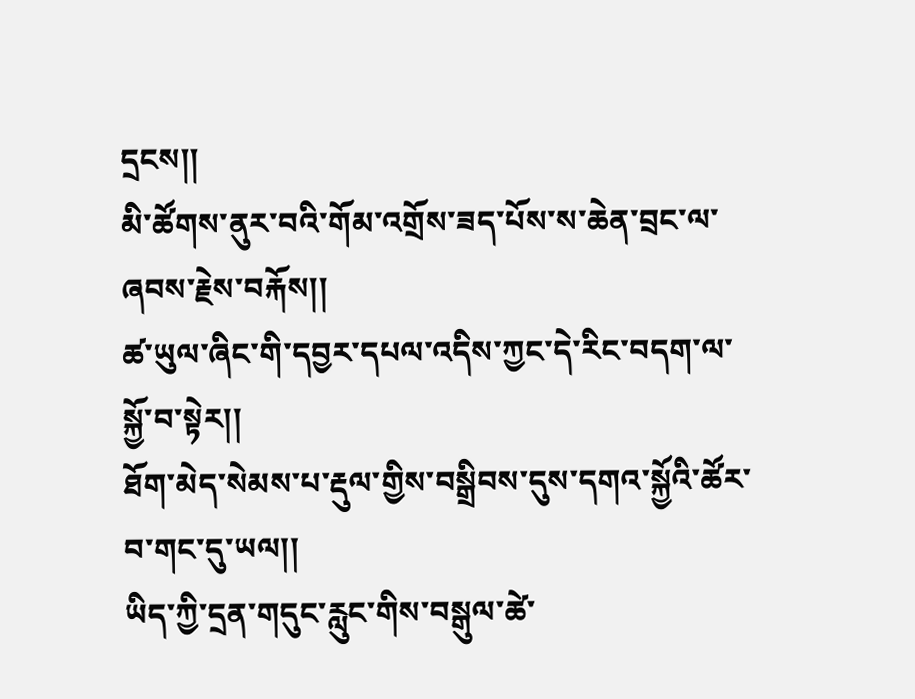དྲངས།།
མི་ཚོགས་ནུར་བའི་གོམ་འགྲོས་ཟད་པོས་ས་ཆེན་བྲང་ལ་ཞབས་རྗེས་བརྐོས།།
ཚ་ཡུལ་ཞིང་གི་དབྱར་དཔལ་འདིས་ཀྱང་དེ་རིང་བདག་ལ་སྐྱོ་བ་སྟེར།།
ཐོག་མེད་སེམས་པ་རྡུལ་གྱིས་བསྒྲིབས་དུས་དགའ་སྐྱོའི་ཚོར་བ་གང་དུ་ཡལ།།
ཡིད་ཀྱི་དྲན་གདུང་རླུང་གིས་བསྒུལ་ཚེ་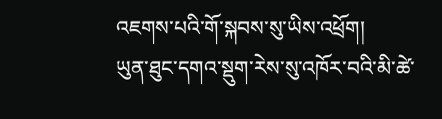འཇགས་པའི་གོ་སྐབས་སུ་ཡིས་འཕྲོག།
ཡུན་ཐུང་དགའ་སྡུག་རེས་སུ་འཁོར་བའི་མི་ཚེ་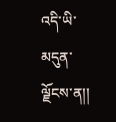འདི་ཡི་མདུན་ལྗོངས་ན།།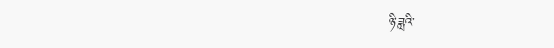ཉི་ཟླའི་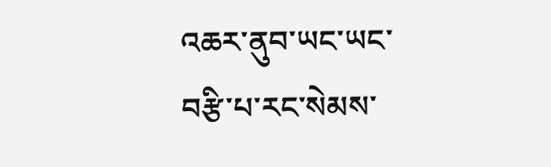འཆར་ནུབ་ཡང་ཡང་བརྩི་པ་རང་སེམས་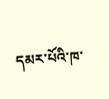དམར་པོའི་ཁ་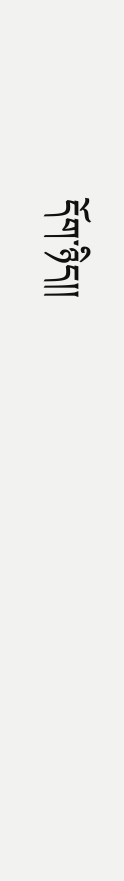དོག་ཉིད།།